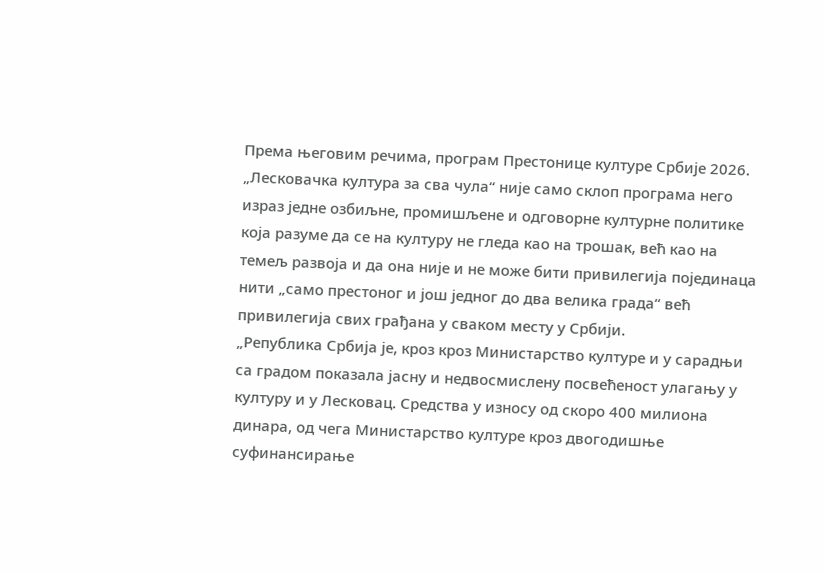Према његовим речима, програм Престонице културе Србије 2026. „Лесковачка култура за сва чула“ није само склоп програма него израз једне озбиљне, промишљене и одговорне културне политике која разуме да се на културу не гледа као на трошак, већ као на темељ развоја и да она није и не може бити привилегија појединаца нити „само престоног и још једног до два велика града“ већ привилегија свих грађана у сваком месту у Србији.
„Република Србија је, кроз кроз Министарство културе и у сарадњи са градом показала јасну и недвосмислену посвећеност улагању у културу и у Лесковац. Средства у износу од скоро 400 милиона динара, од чега Министарство културе кроз двогодишње суфинансирање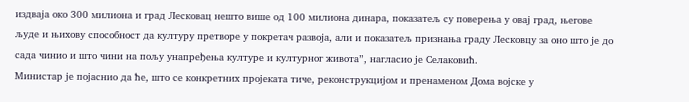издваја око 300 милиона и град Лесковац нешто више од 100 милиона динара, показатељ су поверења у овај град, његове људе и њихову способност да културу претворе у покретач развоја, али и показатељ признања граду Лесковцу за оно што је до сада чинио и што чини на пољу унапређења културе и културног живота”, нагласио је Селаковић.
Министар је појаснио да ће, што се конкретних пројеката тиче, реконструкцијом и пренаменом Дома војске у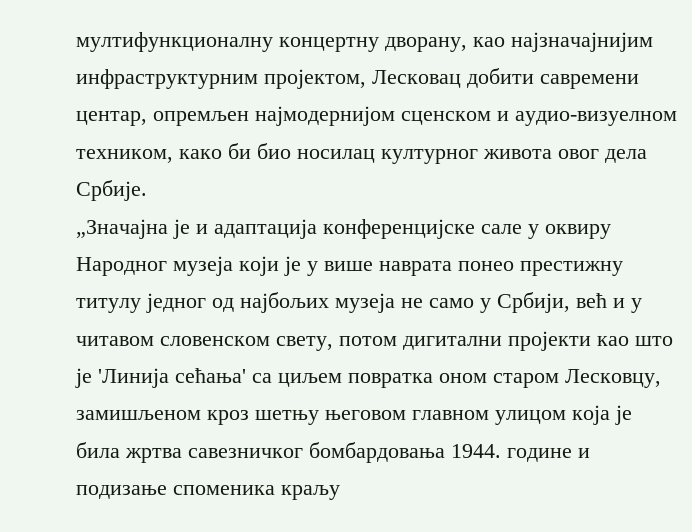мултифункционалну концертну дворану, као најзначајнијим инфраструктурним пројектом, Лесковац добити савремени центар, опремљен најмодернијом сценском и аудио-визуелном техником, како би био носилац културног живота овог дела Србије.
„Значајна је и адаптација конференцијске сале у оквиру Народног музеја који је у више наврата понео престижну титулу једног од најбољих музеја не само у Србији, већ и у читавом словенском свету, потом дигитални пројекти као што је 'Линија сећања' са циљем повратка оном старом Лесковцу, замишљеном кроз шетњу његовом главном улицом која је била жртва савезничког бомбардовања 1944. године и подизање споменика краљу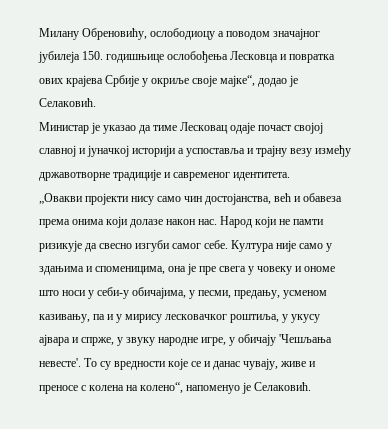Милану Обреновићу, ослободиоцу а поводом значајног јубилеја 150. годишњице ослобођења Лесковца и повратка ових крајева Србије у окриље своје мајке“, додао је Селаковић.
Министар је указао да тиме Лесковац одаје почаст својој славној и јуначкој историји а успоставља и трајну везу између државотворне традиције и савременог идентитета.
„Овакви пројекти нису само чин достојанства, већ и обавеза према онима који долазе након нас. Народ који не памти ризикује да свесно изгуби самог себе. Култура није само у здањима и споменицима, она је пре свега у човеку и ономе што носи у себи-у обичајима, у песми, предању, усменом казивању, па и у мирису лесковачког роштиља, у укусу ајвара и спрже, у звуку народне игре, у обичају 'Чешљања невесте'. То су вредности које се и данас чувају, живе и преносе с колена на колено“, напоменуо је Селаковић.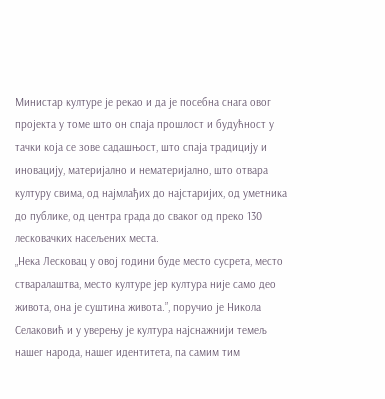Министар културе је рекао и да је посебна снага овог пројекта у томе што он спаја прошлост и будућност у тачки која се зове садашњост, што спаја традицију и иновацију, материјално и нематеријално, што отвара културу свима, од најмлађих до најстаријих, од уметника до публике, од центра града до сваког од преко 130 лесковачких насељених места.
„Нека Лесковац у овој години буде место сусрета, место стваралаштва, место културе јер култура није само део живота, она је суштина живота.”, поручио је Никола Селаковић и у уверењу је култура најснажнији темељ нашег народа, нашег идентитета, па самим тим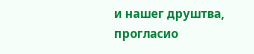и нашег друштва, прогласио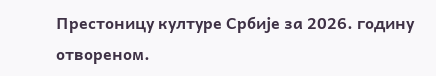Престоницу културе Србије за 2026. годину отвореном.